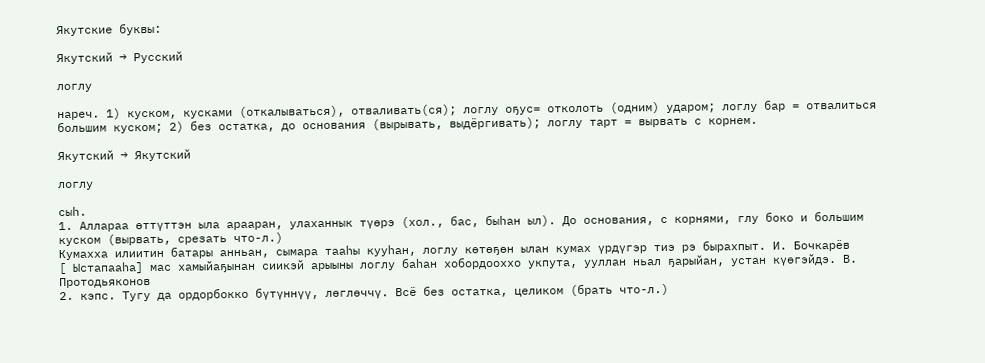Якутские буквы:

Якутский → Русский

логлу

нареч. 1) куском, кусками (откалываться), отваливать(ся); логлу оҕус= отколоть (одним) ударом; логлу бар = отвалиться большим куском; 2) без остатка, до основания (вырывать, выдёргивать); логлу тарт = вырвать с корнем.

Якутский → Якутский

логлу

сыһ.
1. Аллараа өттүттэн ыла арааран, улаханнык түөрэ (хол., бас, быһан ыл). До основания, с корнями, глу боко и большим куском (вырвать, срезать что-л.)
Кумахха илиитин батары анньан, сымара тааһы кууһан, логлу көтөҕөн ылан кумах үрдүгэр тиэ рэ бырахпыт. И. Бочкарёв
[ Ыстапааһа] мас хамыйаҕынан сиикэй арыыны логлу баһан хобордооххо укпута, ууллан ньал ҕарыйан, устан күөгэйдэ. В. Протодьяконов
2. кэпс. Тугу да ордорбокко бүтүннүү, лөглөччү. Всё без остатка, целиком (брать что-л.)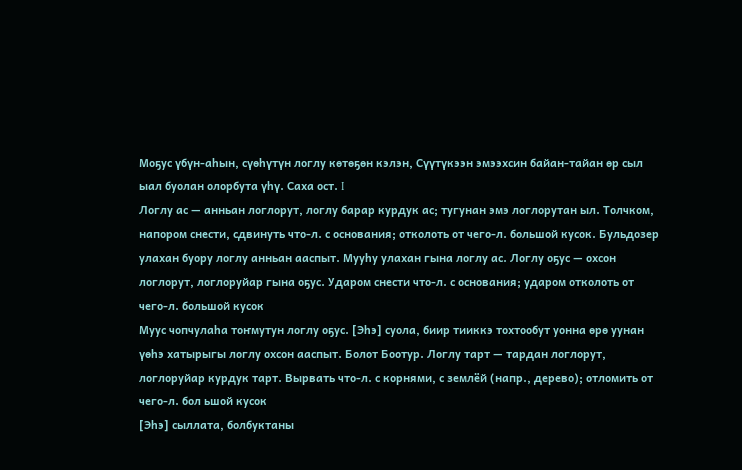Моҕус үбүн-аһын, сүөһүтүн логлу көтөҕөн кэлэн, Сүүтүкээн эмээхсин байан-тайан өр сыл ыал буолан олорбута үһү. Саха ост. I
Логлу ас — анньан логлорут, логлу барар курдук ас; тугунан эмэ логлорутан ыл. Толчком, напором снести, сдвинуть что-л. с основания; отколоть от чего-л. большой кусок. Бульдозер улахан буору логлу анньан ааспыт. Мууһу улахан гына логлу ас. Логлу оҕус — охсон логлорут, логлоруйар гына оҕус. Ударом снести что-л. с основания; ударом отколоть от чего-л. большой кусок
Муус чопчулаһа тоҥмутун логлу оҕус. [Эһэ] суола, биир тииккэ тохтообут уонна өрө уунан үөһэ хатырыгы логлу охсон ааспыт. Болот Боотур. Логлу тарт — тардан логлорут, логлоруйар курдук тарт. Вырвать что-л. с корнями, с землёй (напр., дерево); отломить от чего-л. бол ьшой кусок
[Эһэ] сыллата, болбуктаны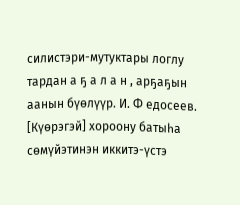силистэри-мутуктары логлу тардан а ҕ а л а н , арҕаҕын аанын бүөлүүр. И. Ф едосеев. [Күөрэгэй] хороону батыһа сөмүйэтинэн иккитэ-үстэ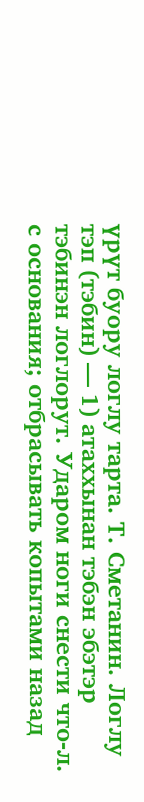үрүт буору логлу тарта. Т. Сметанин. Логлу тэп (тэбин) — 1) атаххынан тэбэн эбэтэр тэбинэн логлорут. Ударом ноги снести что-л. с основания; отбрасывать копытами назад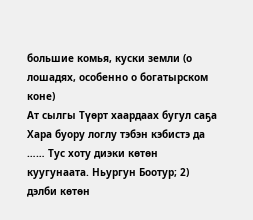большие комья, куски земли (о лошадях, особенно о богатырском коне)
Ат сылгы Түөрт хаардаах бугул саҕа Хара буору логлу тэбэн кэбистэ да …… Тус хоту диэки көтөн куугунаата. Ньургун Боотур; 2) дэлби көтөн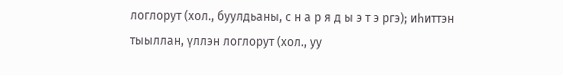логлорут (хол., буулдьаны, с н а р я д ы э т э ргэ); иһиттэн тыыллан, үллэн логлорут (хол., уу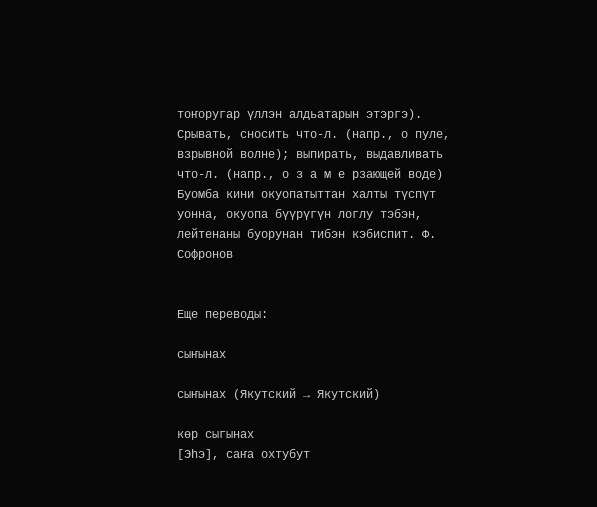тоҥоругар үллэн алдьатарын этэргэ). Срывать, сносить что-л. (напр., о пуле, взрывной волне); выпирать, выдавливать что-л. (напр., о з а м е рзающей воде)
Буомба кини окуопатыттан халты түспүт уонна, окуопа бүүрүгүн логлу тэбэн, лейтенаны буорунан тибэн кэбиспит. Ф. Софронов


Еще переводы:

сыҥынах

сыҥынах (Якутский → Якутский)

көр сыгынах
[Эһэ], саҥа охтубут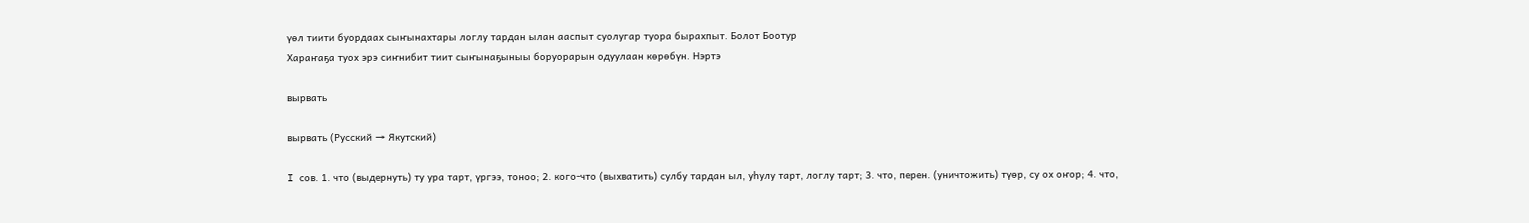үөл тиити буордаах сыҥынахтары логлу тардан ылан ааспыт суолугар туора бырахпыт. Болот Боотур
Хараҥаҕа туох эрэ сиҥнибит тиит сыҥынаҕыныы боруорарын одуулаан көрөбүн. Нэртэ

вырвать

вырвать (Русский → Якутский)

I сов. 1. что (выдернуть) ту ура тарт, үргээ, тоноо; 2. кого-что (выхватить) сулбу тардан ыл, уһулу тарт, логлу тарт; 3. что, перен. (уничтожить) түөр, су ох оҥор; 4. что,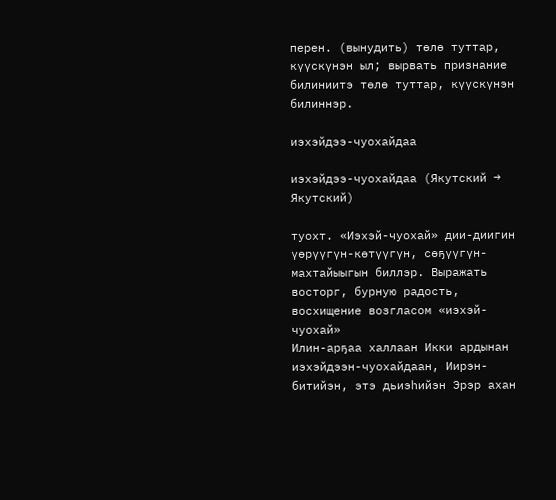перен. (вынудить) төлө туттар, күүскүнэн ыл; вырвать признание билиниитэ төлө туттар, күүскүнэн билиннэр.

иэхэйдээ-чуохайдаа

иэхэйдээ-чуохайдаа (Якутский → Якутский)

туохт. «Иэхэй-чуохай» дии-диигин үөрүүгүн-көтүүгүн, сөҕүүгүн-махтайыыгын биллэр. Выражать восторг, бурную радость, восхищение возгласом «иэхэй-чуохай»
Илин-арҕаа халлаан Икки ардынан иэхэйдээн-чуохайдаан, Иирэн-битийэн, этэ дьиэһийэн Эрэр ахан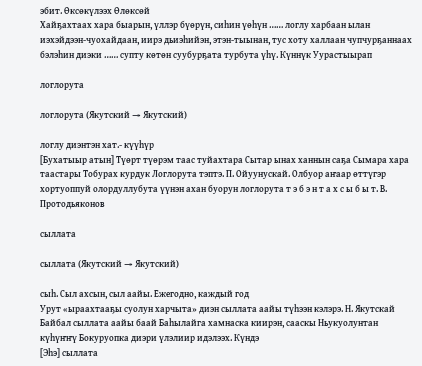эбит. Өксөкүлээх Өлөксөй
Хайҕахтаах хара быарын, үллэр бүөрүн, сиһин үөһүн …… логлу харбаан ылан иэхэйдээн-чуохайдаан, иирэ дьиэһийэн, этэн-тыынан, тус хоту халлаан чупчурҕаннаах бэлэһин диэки …… супту көтөн суубурҕата турбута үһү. Күннүк Уурастыырап

логлорута

логлорута (Якутский → Якутский)

логлу диэнтэн хат.- күүһүр
[Бухатыыр атын] Түөрт түөрэм таас туйахтара Сытар ынах ханнын саҕа Сымара хара таастары Тобурах курдук Логлорута тэптэ. П. Ойуунускай. Олбуор аҥаар өттүгэр хортуоппуй олордуллубута үүнэн ахан буорун логлорута т э б э н т а х с ы б ы т. В. Протодьяконов

сыллата

сыллата (Якутский → Якутский)

сыһ. Сыл ахсын, сыл аайы. Ежегодно, каждый год
Урут «ыраахтааҕы суолун харчыта» диэн сыллата аайы түһээн кэлэрэ. Н. Якутскай
Байбал сыллата аайы баай Баһылайга хамнаска киирэн, сааскы Ньукуолунтан күһүҥҥү Бокуруопка диэри үлэлиир идэлээх. Күндэ
[Эһэ] сыллата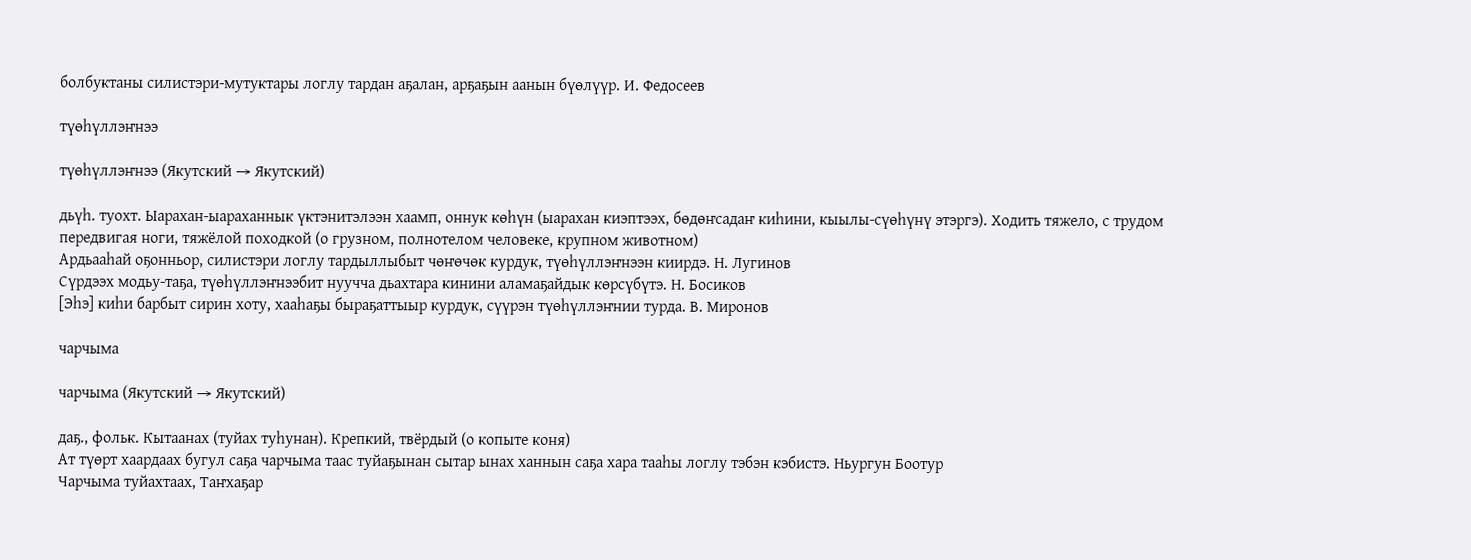болбуктаны силистэри-мутуктары логлу тардан аҕалан, арҕаҕын аанын бүөлүүр. И. Федосеев

түөһүллэҥнээ

түөһүллэҥнээ (Якутский → Якутский)

дьүһ. туохт. Ыарахан-ыараханнык үктэнитэлээн хаамп, оннук көһүн (ыарахан киэптээх, бөдөҥсадаҥ киһини, кыылы-сүөһүнү этэргэ). Ходить тяжело, с трудом передвигая ноги, тяжёлой походкой (о грузном, полнотелом человеке, крупном животном)
Ардьааһай оҕонньор, силистэри логлу тардыллыбыт чөҥөчөк курдук, түөһүллэҥнээн киирдэ. Н. Лугинов
Сүрдээх модьу-таҕа, түөһүллэҥнээбит нуучча дьахтара кинини аламаҕайдык көрсүбүтэ. Н. Босиков
[Эһэ] киһи барбыт сирин хоту, хааһаҕы быраҕаттыыр курдук, сүүрэн түөһүллэҥнии турда. В. Миронов

чарчыма

чарчыма (Якутский → Якутский)

даҕ., фольк. Кытаанах (туйах туһунан). Крепкий, твёрдый (о копыте коня)
Ат түөрт хаардаах бугул саҕа чарчыма таас туйаҕынан сытар ынах ханнын саҕа хара тааһы логлу тэбэн кэбистэ. Ньургун Боотур
Чарчыма туйахтаах, Таҥхаҕар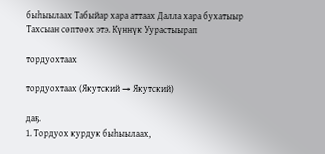быһыылаах Табыйар хара аттаах Далла хара бухатыыр Тахсыан сөптөөх этэ. Күннүк Уурастыырап

тордуохтаах

тордуохтаах (Якутский → Якутский)

даҕ.
1. Тордуох курдук быһыылаах,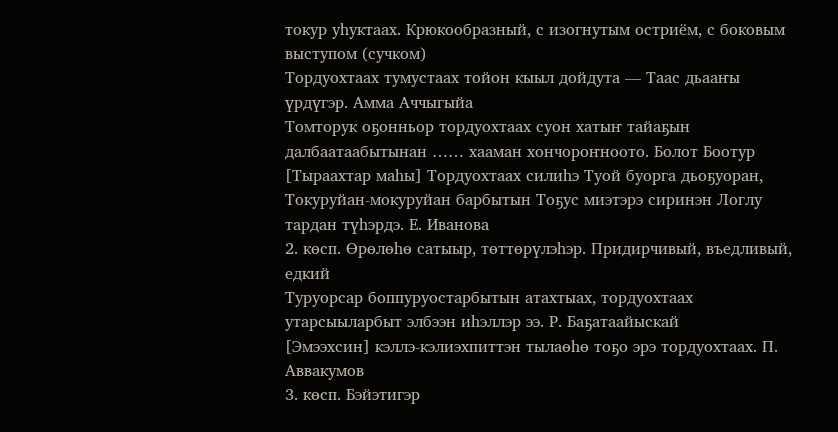токур уһуктаах. Крюкообразный, с изогнутым остриём, с боковым выступом (сучком)
Тордуохтаах тумустаах тойон кыыл дойдута — Таас дьааҥы үрдүгэр. Амма Аччыгыйа
Томторук оҕонньор тордуохтаах суон хатыҥ тайаҕын далбаатаабытынан …… хааман хончороҥноото. Болот Боотур
[Тыраахтар маһы] Тордуохтаах силиһэ Туой буорга дьоҕуоран, Токуруйан-мокуруйан барбытын Тоҕус миэтэрэ сиринэн Логлу тардан түһэрдэ. Е. Иванова
2. көсп. Өрөлөһө сатыыр, төттөрүлэһэр. Придирчивый, въедливый, едкий
Туруорсар боппуруостарбытын атахтыах, тордуохтаах утарсыыларбыт элбээн иһэллэр ээ. Р. Баҕатаайыскай
[Эмээхсин] кэллэ-кэлиэхпиттэн тылаөһө тоҕо эрэ тордуохтаах. П. Аввакумов
3. көсп. Бэйэтигэр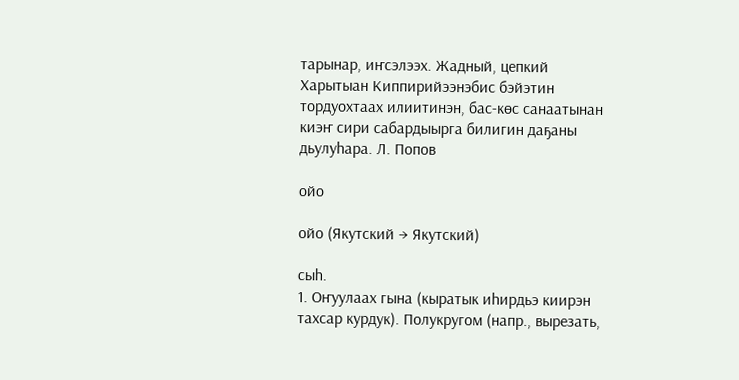тарынар, иҥсэлээх. Жадный, цепкий
Харытыан Киппирийээнэбис бэйэтин тордуохтаах илиитинэн, бас-көс санаатынан киэҥ сири сабардыырга билигин даҕаны дьулуһара. Л. Попов

ойо

ойо (Якутский → Якутский)

сыһ.
1. Оҥуулаах гына (кыратык иһирдьэ киирэн тахсар курдук). Полукругом (напр., вырезать,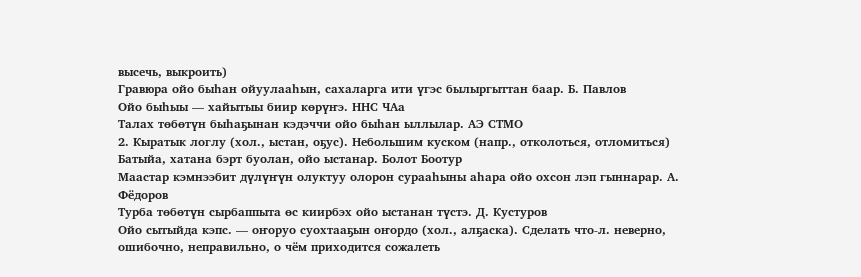высечь, выкроить)
Гравюра ойо быһан ойуулааһын, сахаларга ити үгэс былыргыттан баар. Б. Павлов
Ойо быһыы — хайытыы биир көрүҥэ. ННС ЧАа
Талах төбөтүн быһаҕынан кэдэччи ойо быһан ыллылар. АЭ СТМО
2. Кыратык логлу (хол., ыстан, оҕус). Небольшим куском (напр., отколоться, отломиться)
Батыйа, хатана бэрт буолан, ойо ыстанар. Болот Боотур
Маастар кэмнээбит дүлүҥүн олуктуу олорон сурааһыны аһара ойо охсон лэп гыннарар. А. Фёдоров
Турба төбөтүн сырбаппыта өс киирбэх ойо ыстанан түстэ. Д. Кустуров
Ойо сытыйда кэпс. — оҥоруо суохтааҕын оҥордо (хол., алҕаска). Сделать что-л. неверно, ошибочно, неправильно, о чём приходится сожалеть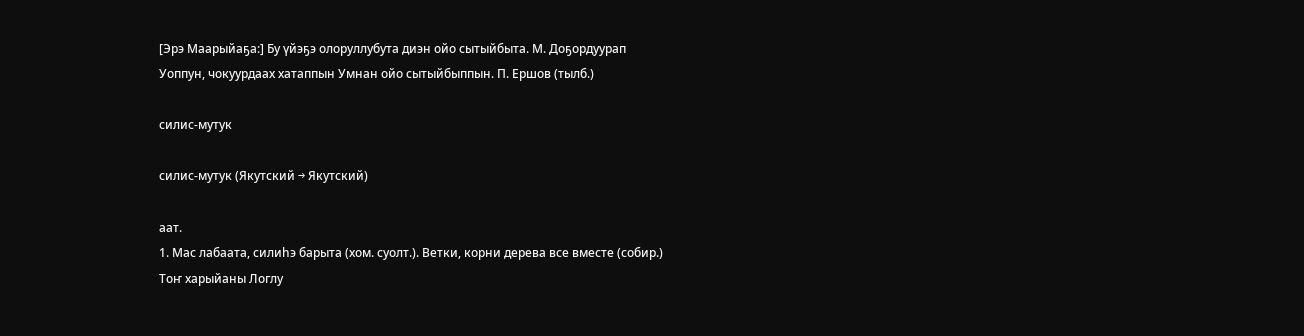[Эрэ Маарыйаҕа:] Бу үйэҕэ олоруллубута диэн ойо сытыйбыта. М. Доҕордуурап
Уоппун, чокуурдаах хатаппын Умнан ойо сытыйбыппын. П. Ершов (тылб.)

силис-мутук

силис-мутук (Якутский → Якутский)

аат.
1. Мас лабаата, силиһэ барыта (хом. суолт.). Ветки, корни дерева все вместе (собир.)
Тоҥ харыйаны Логлу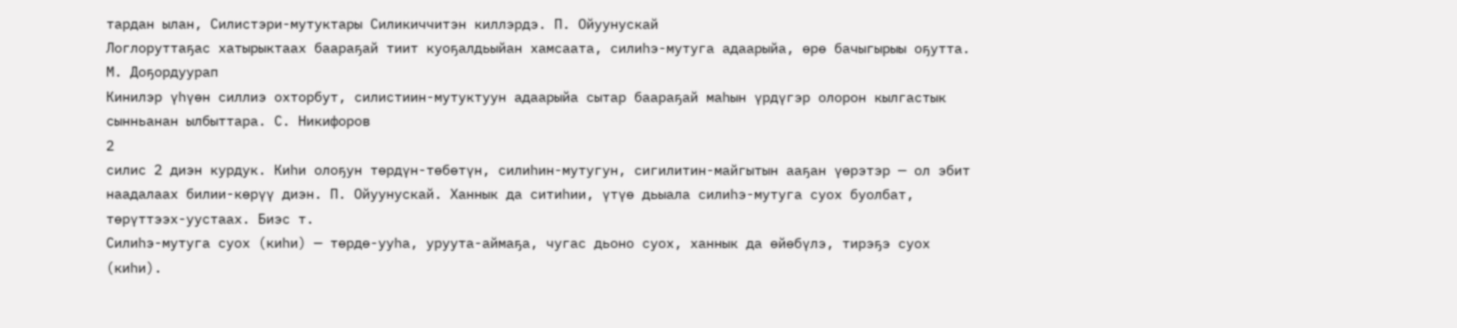тардан ылан, Силистэри-мутуктары Силикиччитэн киллэрдэ. П. Ойуунускай
Логлоруттаҕас хатырыктаах баараҕай тиит куоҕалдьыйан хамсаата, силиһэ-мутуга адаарыйа, өрө бачыгырыы оҕутта. М. Доҕордуурап
Кинилэр үһүөн силлиэ охторбут, силистиин-мутуктуун адаарыйа сытар баараҕай маһын үрдүгэр олорон кылгастык сынньанан ылбыттара. С. Никифоров
2
силис 2 диэн курдук. Киһи олоҕун төрдүн-төбөтүн, силиһин-мутугун, сигилитин-майгытын ааҕан үөрэтэр — ол эбит наадалаах билии-көрүү диэн. П. Ойуунускай. Ханнык да ситиһии, үтүө дьыала силиһэ-мутуга суох буолбат, төрүттээх-уустаах. Биэс т.
Силиһэ-мутуга суох (киһи) — төрдө-ууһа, уруута-аймаҕа, чугас дьоно суох, ханнык да өйөбүлэ, тирэҕэ суох (киһи).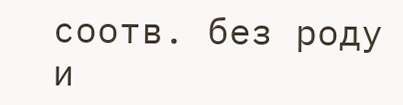соотв. без роду и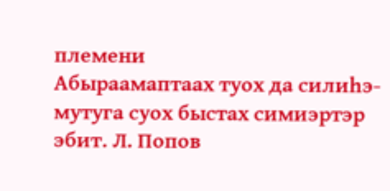племени
Абыраамаптаах туох да силиһэ-мутуга суох быстах симиэртэр эбит. Л. Попов